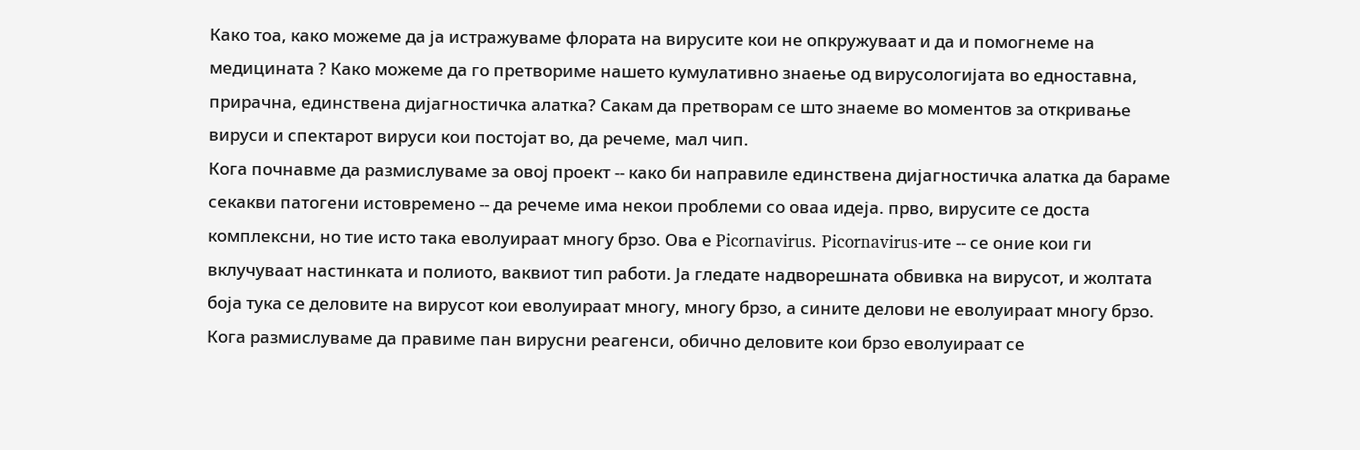Како тоа, како можеме да ја истражуваме флората на вирусите кои не опкружуваат и да и помогнеме на медицината ? Како можеме да го претвориме нашето кумулативно знаење од вирусологијата во едноставна, прирачна, единствена дијагностичка алатка? Сакам да претворам се што знаеме во моментов за откривање вируси и спектарот вируси кои постојат во, да речеме, мал чип.
Кога почнавме да размислуваме за овој проект -- како би направиле единствена дијагностичка алатка да бараме секакви патогени истовремено -- да речеме има некои проблеми со оваа идеја. прво, вирусите се доста комплексни, но тие исто така еволуираат многу брзо. Ова е Picornavirus. Picornavirus-ите -- се оние кои ги вклучуваат настинката и полиото, ваквиот тип работи. Ја гледате надворешната обвивка на вирусот, и жолтата боја тука се деловите на вирусот кои еволуираат многу, многу брзо, а сините делови не еволуираат многу брзо. Кога размислуваме да правиме пан вирусни реагенси, обично деловите кои брзо еволуираат се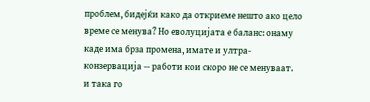проблем, бидејќи како да откриеме нешто ако цело време се менува? Но еволуцијата е баланс: онаму каде има брза промена, имате и ултра-конзервација -- работи кои скоро не се менуваат.
и така го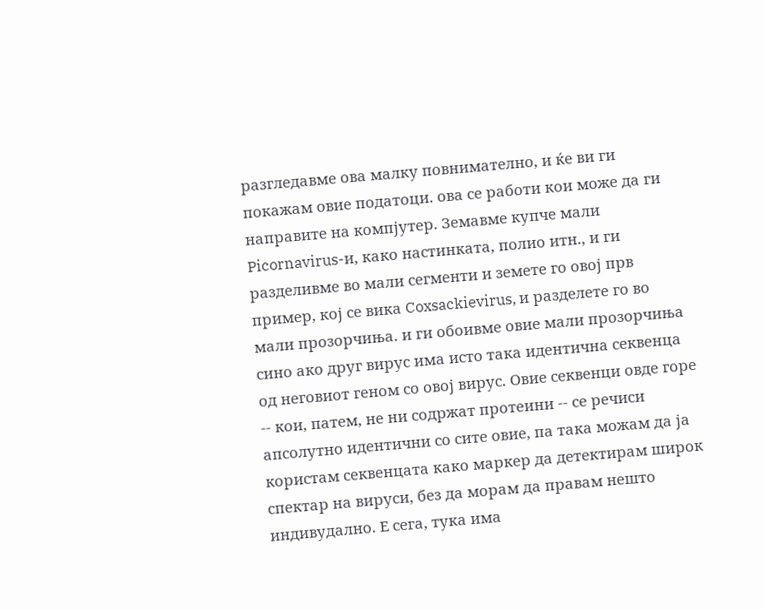разгледавме ова малку повнимателно, и ќе ви ги покажам овие податоци. ова се работи кои може да ги направите на компјутер. Земавме купче мали Picornavirus-и, како настинката, полио итн., и ги разделивме во мали сегменти и земете го овој прв пример, кој се вика Coxsackievirus, и разделете го во мали прозорчиња. и ги обоивме овие мали прозорчиња сино ако друг вирус има исто така идентична секвенца од неговиот геном со овој вирус. Овие секвенци овде горе -- кои, патем, не ни содржат протеини -- се речиси апсолутно идентични со сите овие, па така можам да ја користам секвенцата како маркер да детектирам широк спектар на вируси, без да морам да правам нешто индивудално. Е сега, тука има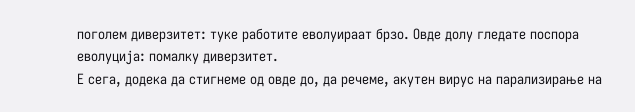поголем диверзитет: туке работите еволуираат брзо. Овде долу гледате поспора еволуција: помалку диверзитет.
Е сега, додека да стигнеме од овде до, да речеме, акутен вирус на парализирање на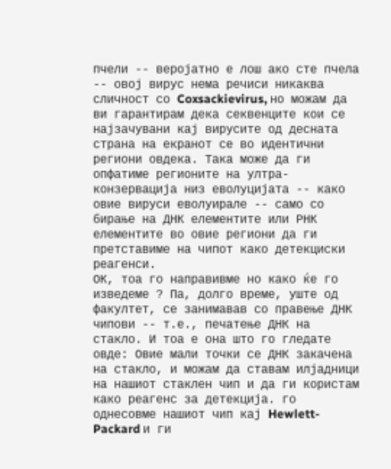пчели -- веројатно е лош ако сте пчела -- овој вирус нема речиси никаква сличност со Coxsackievirus, но можам да ви гарантирам дека секвенците кои се најзачувани кај вирусите од десната страна на екранот се во идентични региони овдека. Така може да ги опфатиме регионите на ултра-конзервација низ еволуцијата -- како овие вируси еволуирале -- само со бирање на ДНК елементите или РНК елементите во овие региони да ги претставиме на чипот како детекциски реагенси.
ОК, тоа го направивме но како ќе го изведеме ? Па, долго време, уште од факултет, се занимавав со правење ДНК чипови -- т.е., печатење ДНК на стакло. И тоа е она што го гледате овде: Овие мали точки се ДНК закачена на стакло, и можам да ставам илјадници на нашиот стаклен чип и да ги користам како реагенс за детекција. го однесовме нашиот чип кај Hewlett-Packard и ги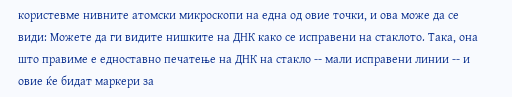користевме нивните атомски микроскопи на една од овие точки, и ова може да се види: Можете да ги видите нишките на ДНК како се исправени на стаклото. Така, она што правиме е едноставно печатење на ДНК на стакло -- мали исправени линии -- и овие ќе бидат маркери за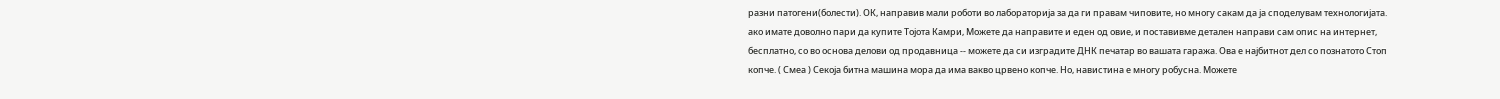разни патогени(болести). ОК, направив мали роботи во лабораторија за да ги правам чиповите, но многу сакам да ја споделувам технологијата. ако имате доволно пари да купите Тојота Камри, Можете да направите и еден од овие, и поставивме детален направи сам опис на интернет, бесплатно, со во основа делови од продавница -- можете да си изградите ДНК печатар во вашата гаража. Ова е најбитнот дел со познатото Стоп копче. ( Смеа ) Секоја битна машина мора да има вакво црвено копче. Но, навистина е многу робусна. Можете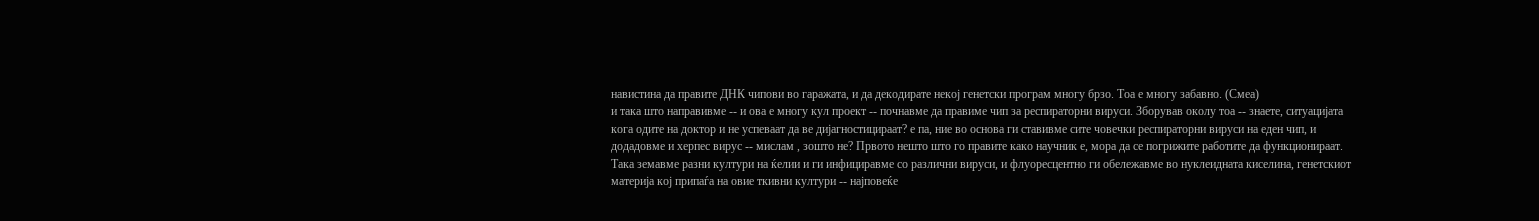навистина да правите ДНК чипови во гаражата, и да декодирате некој генетски програм многу брзо. Tоа е многу забавно. (Смеа)
и така што направивме -- и ова е многу кул проект -- почнавме да правиме чип за респираторни вируси. Зборував околу тоа -- знаете, ситуацијата кога одите на доктор и не успеваат да ве дијагностицираат? е па, ние во основа ги ставивме сите човечки респираторни вируси на еден чип, и додадовме и херпес вирус -- мислам , зошто не? Првото нешто што го правите како научник е, мора да се погрижите работите да функционираат. Така земавме разни култури на ќелии и ги инфициравме со различни вируси, и флуоресцентно ги обележавме во нуклеидната киселина, генетскиот материја кој припаѓа на овие ткивни култури -- најповеќе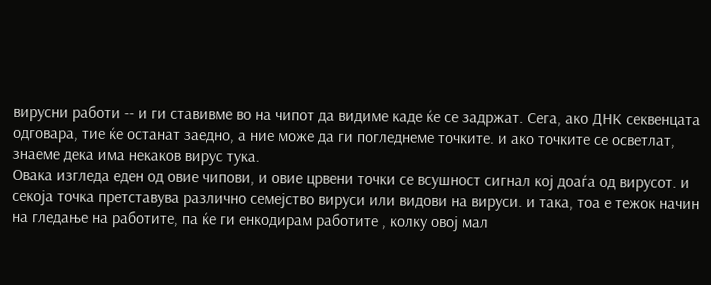вирусни работи -- и ги ставивме во на чипот да видиме каде ќе се задржат. Сега, ако ДНК секвенцата одговара, тие ќе останат заедно, а ние може да ги погледнеме точките. и ако точките се осветлат, знаеме дека има некаков вирус тука.
Овака изгледа еден од овие чипови, и овие црвени точки се всушност сигнал кој доаѓа од вирусот. и секоја точка претставува различно семејство вируси или видови на вируси. и така, тоа е тежок начин на гледање на работите, па ќе ги енкодирам работите , колку овој мал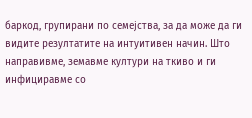баркод, групирани по семејства, за да може да ги видите резултатите на интуитивен начин. Што направивме, земавме култури на ткиво и ги инфициравме со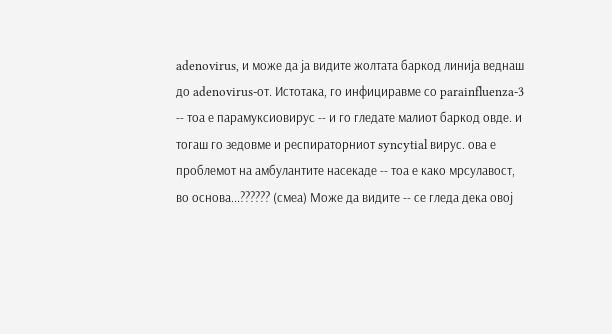adenovirus, и може да ја видите жолтата баркод линија веднаш до adenovirus-от. Истотака, го инфициравме со parainfluenza-3 -- тоа е парамуксиовирус -- и го гледате малиот баркод овде. и тогаш го зедовме и респираторниот syncytial вирус. ова е проблемот на амбулантите насекаде -- тоа е како мрсулавост, во основа...?????? (смеа) Може да видите -- се гледа дека овој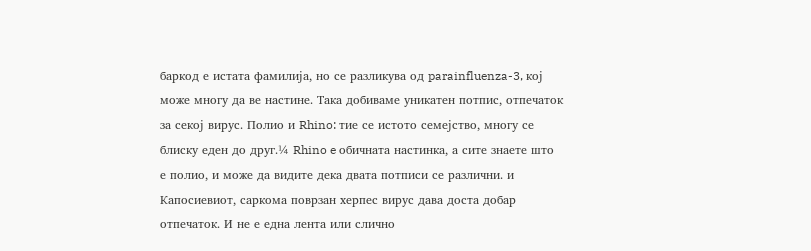баркод е истата фамилија, но се разликува од parainfluenza-3, кој може многу да ве настине. Така добиваме уникатен потпис, отпечаток за секој вирус. Полио и Rhino: тие се истото семејство, многу се блиску еден до друг.¼ Rhino e обичната настинка, а сите знаете што е полио, и може да видите дека двата потписи се различни. и Капосиевиот, саркома поврзан херпес вирус дава доста добар отпечаток. И не е една лента или слично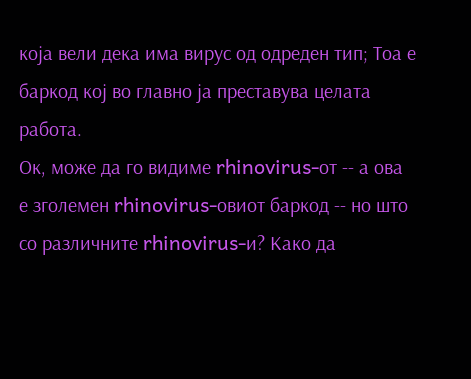која вели дека има вирус од одреден тип; Тоа е баркод кој во главно ја преставува целата работа.
Ок, може да го видиме rhinovirus-от -- а ова е зголемен rhinovirus-овиот баркод -- но што со различните rhinovirus-и? Како да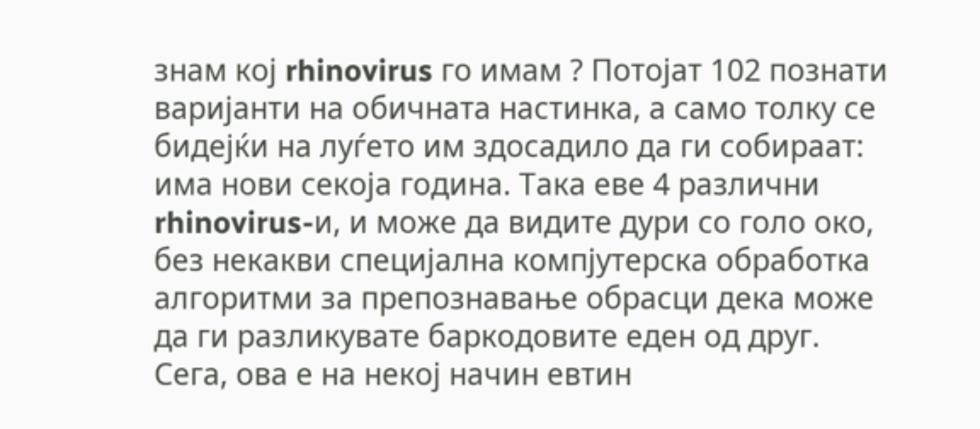знам кој rhinovirus го имам ? Потојат 102 познати варијанти на обичната настинка, а само толку се бидејќи на луѓето им здосадило да ги собираат: има нови секоја година. Така еве 4 различни rhinovirus-и, и може да видите дури со голо око, без некакви специјална компјутерска обработка алгоритми за препознавање обрасци дека може да ги разликувате баркодовите еден од друг.
Сега, ова е на некој начин евтин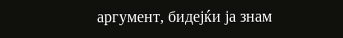аргумент, бидејќи ја знам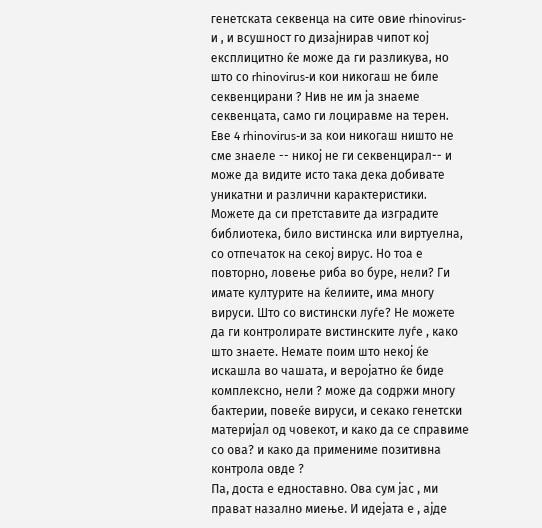генетската секвенца на сите овие rhinovirus-и , и всушност го дизајнирав чипот кој експлицитно ќе може да ги разликува, но што со rhinovirus-и кои никогаш не биле секвенцирани ? Нив не им ја знаеме секвенцата, само ги лоциравме на терен. Еве 4 rhinovirus-и за кои никогаш ништо не сме знаеле -- никој не ги секвенцирал-- и може да видите исто така дека добивате уникатни и различни карактеристики. Можете да си претставите да изградите библиотека, било вистинска или виртуелна, со отпечаток на секој вирус. Но тоа е повторно, ловење риба во буре, нели? Ги имате културите на ќелиите, има многу вируси. Што со вистински луѓе? Не можете да ги контролирате вистинските луѓе , како што знаете. Немате поим што некој ќе искашла во чашата, и веројатно ќе биде комплексно, нели ? може да содржи многу бактерии, повеќе вируси, и секако генетски материјал од човекот, и како да се справиме со ова? и како да примениме позитивна контрола овде ?
Па, доста е едноставно. Ова сум јас , ми прават назално миење. И идејата е , ајде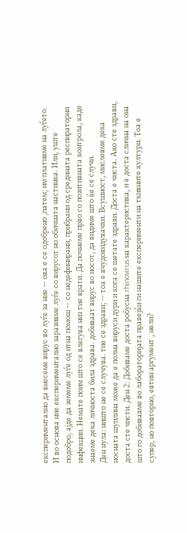експериментално да внесеме вирус во луѓе за ние -- ова е се одобрено ,патем; им плативме на луѓето. И во основа ние експериментално заразивме луѓе со вирусот но обичната настинка. Или, уште подобро, ајде да земеме луѓе од итна помош -- со недефинирани, прибрани од средината респираторни инфекции. Немате поим што се влегува низ тие врати. Да почнеме прво со позитивната контрола, каде знаеме дека личноста била здрава. добиваат вирус во носот, да видиме што ќе се случи.
Ден нула: ништо не се случува. тие се здрави; -- тоа е вчудовидувачки. Всушност, мислевме дека носната шуплина може да е полна вируси дури и кога се шетате здрави. Доста е чиста. Ако сте здрави, доста сте чисти. Ден 2: Добиваме доста робусна rhinovirus-на карактеристика, и е доста слична на она што го добивавме во лабораторијата правејќи ги нашите експерименти на ткивните култури. Тоа е супер, но повторно, евтин аргумент , нели?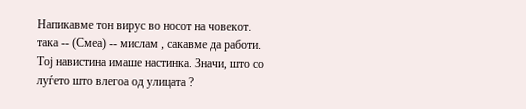Напикавме тон вирус во носот на човекот. така -- (Смеа) -- мислам , сакавме да работи. Тој навистина имаше настинка. Значи, што со луѓето што влегоа од улицата ?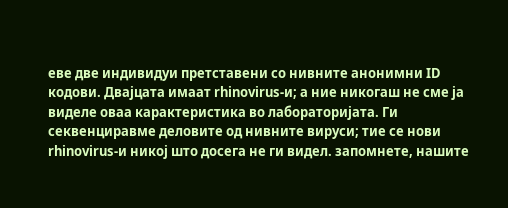еве две индивидуи претставени со нивните анонимни ID кодови. Двајцата имаат rhinovirus-и; а ние никогаш не сме ја виделе оваа карактеристика во лабораторијата. Ги секвенциравме деловите од нивните вируси; тие се нови rhinovirus-и никој што досега не ги видел. запомнете, нашите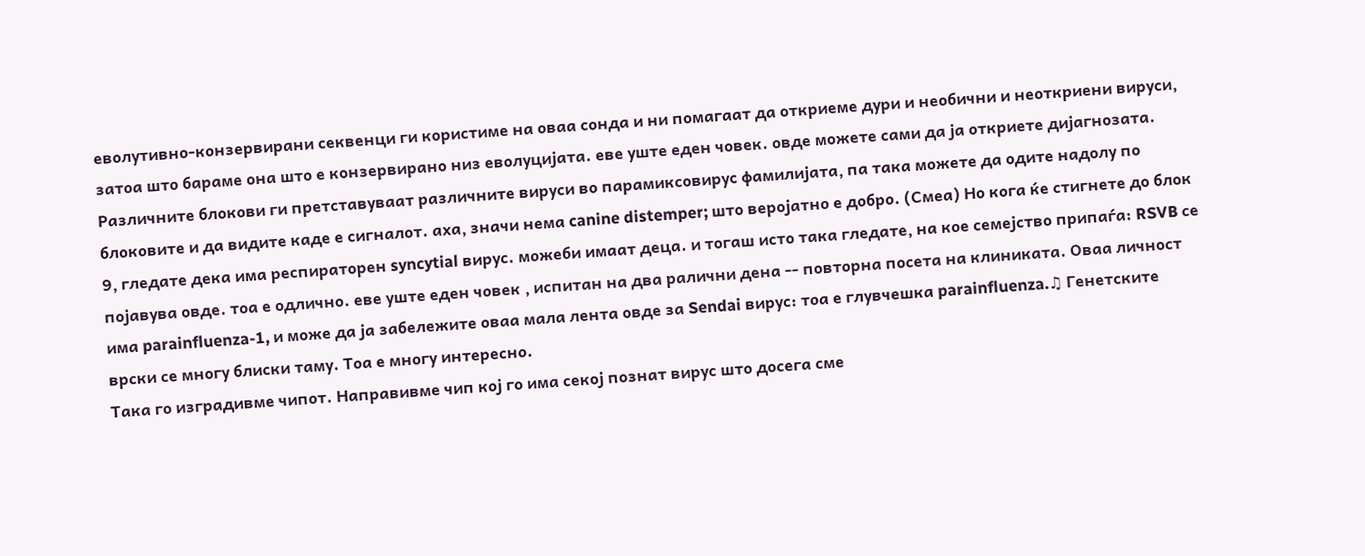еволутивно-конзервирани секвенци ги користиме на оваа сонда и ни помагаат да откриеме дури и необични и неоткриени вируси, затоа што бараме она што е конзервирано низ еволуцијата. еве уште еден човек. овде можете сами да ја откриете дијагнозата. Различните блокови ги претставуваат различните вируси во парамиксовирус фамилијата, па така можете да одите надолу по блоковите и да видите каде е сигналот. аха, значи нема canine distemper; што веројатно е добро. (Смеа) Но кога ќе стигнете до блок 9, гледате дека има респираторен syncytial вирус. можеби имаат деца. и тогаш исто така гледате, на кое семејство припаѓа: RSVB се појавува овде. тоа е одлично. еве уште еден човек , испитан на два ралични дена -- повторна посета на клиниката. Оваа личност има parainfluenza-1, и може да ја забележите оваа мала лента овде за Sendai вирус: тоа е глувчешка parainfluenza.♫ Генетските врски се многу блиски таму. Тоа е многу интересно.
Така го изградивме чипот. Направивме чип кој го има секој познат вирус што досега сме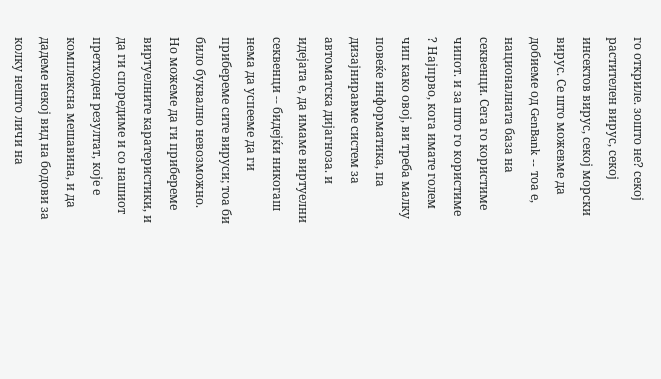го откриле. зошто не? секој растителен вирус, секој инсектов вирус, секој морски вирус. Се што можевме да добиеме од GenBank -- тоа е, националната база на секвенци. Сега го користиме чипот. и за што го користиме ? Најпрво, кога имате голем чип како овој, ви треба малку повеќе информатика, па дизајниравме систем за автоматска дијагноза. и идејата е, да имаме виртуелни секвенци -- бидејќи никогаш нема да успееме да ги прибереме сите вируси; тоа би било буквално невозможно. Но можеме да ги прибереме виртуелните каратеристики, и да ги споредиме и со нашиот претходен резултат, које е комплексна мешавина, и да дадеме некој вид на бодови за колку нешто личи на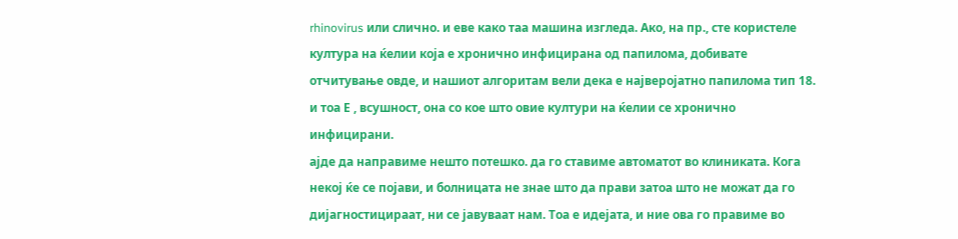rhinovirus или слично. и еве како таа машина изгледа. Ако, на пр., сте користеле култура на ќелии која е хронично инфицирана од папилома, добивате отчитување овде, и нашиот алгоритам вели дека е најверојатно папилома тип 18. и тоа Е , всушност, она со кое што овие култури на ќелии се хронично инфицирани.
ајде да направиме нешто потешко. да го ставиме автоматот во клиниката. Кога некој ќе се појави, и болницата не знае што да прави затоа што не можат да го дијагностицираат, ни се јавуваат нам. Тоа е идејата, и ние ова го правиме во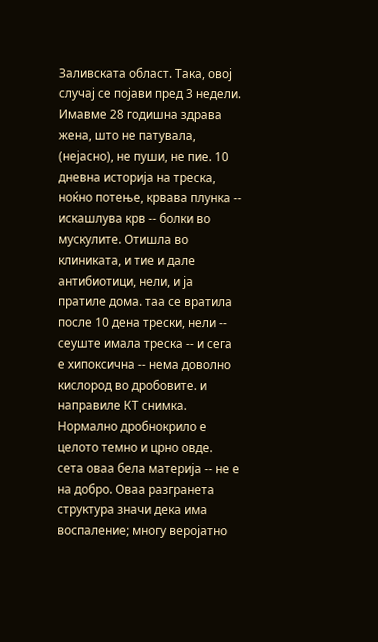Заливската област. Така, овој случај се појави пред 3 недели. Имавме 28 годишна здрава жена, што не патувала, (нејасно), не пуши, не пие. 10 дневна историја на треска, ноќно потење, крвава плунка -- искашлува крв -- болки во мускулите. Отишла во клиниката, и тие и дале антибиотици, нели, и ја пратиле дома. таа се вратила после 10 дена трески, нели -- сеуште имала треска -- и сега е хипоксична -- нема доволно кислород во дробовите. и направиле КТ снимка. Нормално дробнокрило е целото темно и црно овде. сета оваа бела материја -- не е на добро. Оваа разгранета структура значи дека има воспаление; многу веројатно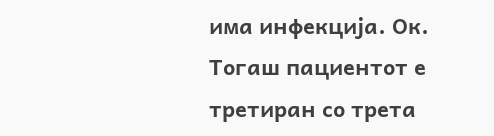има инфекција. Ок. Тогаш пациентот е третиран со трета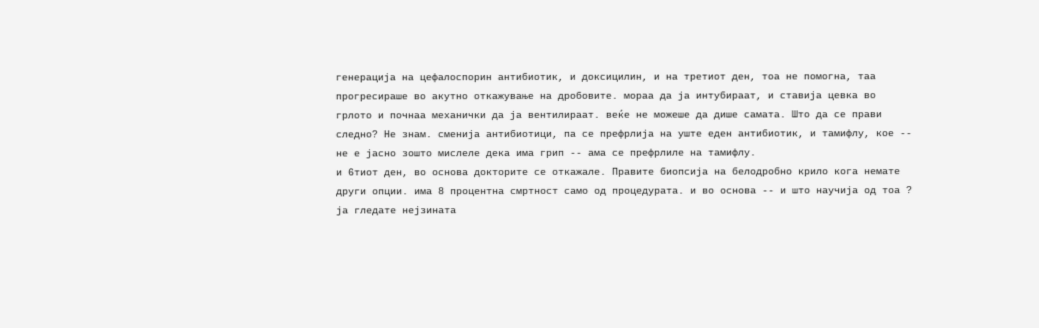генерација на цефалоспорин антибиотик, и доксицилин, и на третиот ден, тоа не помогна, таа прогресираше во акутно откажување на дробовите. мораа да ја интубираат, и ставија цевка во грлото и почнаа механички да ја вентилираат. веќе не можеше да дише самата. Што да се прави следно? Не знам. сменија антибиотици, па се префрлија на уште еден антибиотик, и тамифлу, кое -- не е јасно зошто мислеле дека има грип -- ама се префрлиле на тамифлу.
и 6тиот ден, во основа докторите се откажале. Правите биопсија на белодробно крило кога немате други опции. има 8 процентна смртност само од процедурата. и во основа -- и што научија од тоа ? ја гледате нејзината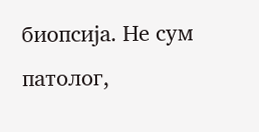биопсија. Не сум патолог,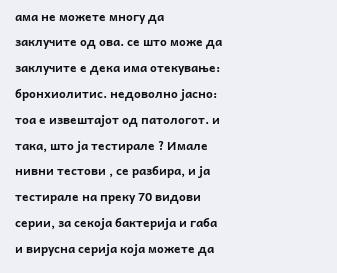ама не можете многу да заклучите од ова. се што може да заклучите е дека има отекување: бронхиолитис. недоволно јасно: тоа е извештајот од патологот. и така, што ја тестирале ? Имале нивни тестови , се разбира, и ја тестирале на преку 70 видови серии, за секоја бактерија и габа и вирусна серија која можете да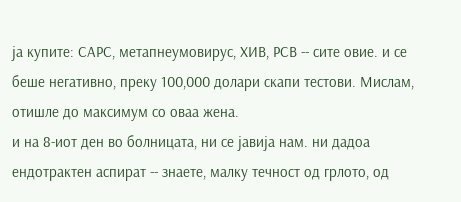ја купите: САРС, метапнеумовирус, ХИВ, РСВ -- сите овие. и се беше негативно, преку 100,000 долари скапи тестови. Мислам, отишле до максимум со оваа жена.
и на 8-иот ден во болницата, ни се јавија нам. ни дадоа ендотрактен аспират -- знаете, малку течност од грлото, од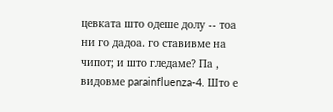цевката што одеше долу -- тоа ни го дадоа. го ставивме на чипот; и што гледаме? Па , видовме parainfluenza-4. Што е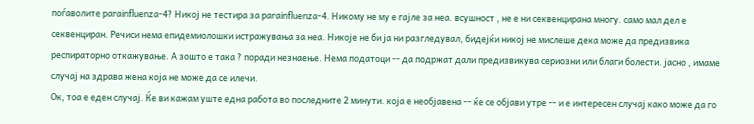поѓаволите parainfluenza-4? Никој не тестира за parainfluenza-4. Никому не му е гајле за неа. всушност , не е ни секвенцирана многу. само мал дел е секвенциран. Речиси нема епидемиолошки истражувања за неа. Никоје не би ја ни разгледувал, бидејќи никој не мислеше дека може да предизвика респираторно откажување. А зошто е така ? поради незнаење. Нема податоци -- да подржат дали предизвикува сериозни или благи болести. јасно , имаме случај на здрава жена која не може да се илечи.
Ок, тоа е еден случај. Ќе ви кажам уште една работа во последните 2 минути. која е необјавена -- ќе се објави утре -- и е интересен случај како може да го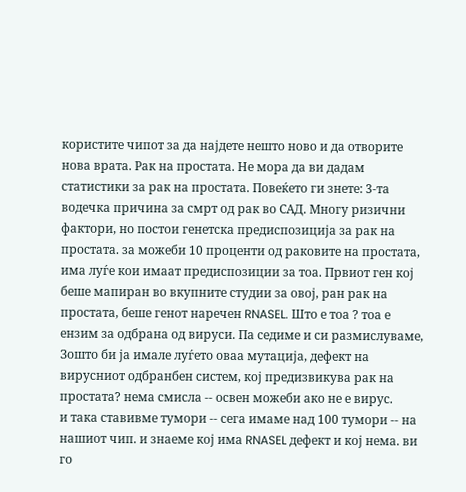користите чипот за да најдете нешто ново и да отворите нова врата. Рак на простата. Не мора да ви дадам статистики за рак на простата. Повеќето ги знете: 3-та водечка причина за смрт од рак во САД. Многу ризични фактори, но постои генетска предиспозиција за рак на простата. за можеби 10 проценти од раковите на простата, има луѓе кои имаат предиспозиции за тоа. Првиот ген кој беше мапиран во вкупните студии за овој, ран рак на простата, беше генот наречен RNASEL. Што е тоа ? тоа е ензим за одбрана од вируси. Па седиме и си размислуваме, Зошто би ја имале луѓето оваа мутација, дефект на вирусниот одбранбен систем, кој предизвикува рак на простата? нема смисла -- освен можеби ако не е вирус.
и така ставивме тумори -- сега имаме над 100 тумори -- на нашиот чип. и знаеме кој има RNASEL дефект и кој нема. ви го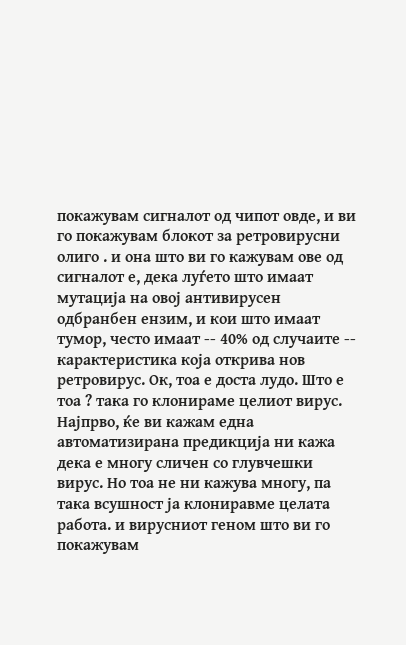покажувам сигналот од чипот овде, и ви го покажувам блокот за ретровирусни олиго . и она што ви го кажувам ове од сигналот е, дека луѓето што имаат мутација на овој антивирусен одбранбен ензим, и кои што имаат тумор, често имаат -- 40% од случаите -- карактеристика која открива нов ретровирус. Ок, тоа е доста лудо. Што е тоа ? така го клонираме целиот вирус. Најпрво, ќе ви кажам една автоматизирана предикција ни кажа дека е многу сличен со глувчешки вирус. Но тоа не ни кажува многу, па така всушност ја клониравме целата работа. и вирусниот геном што ви го покажувам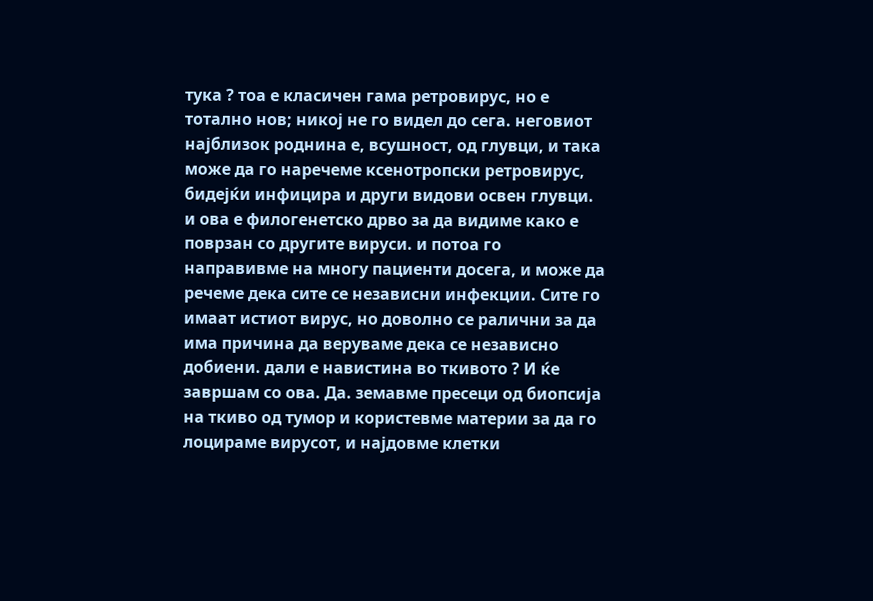тука ? тоа е класичен гама ретровирус, но е тотално нов; никој не го видел до сега. неговиот најблизок роднина е, всушност, од глувци, и така може да го наречеме ксенотропски ретровирус, бидејќи инфицира и други видови освен глувци. и ова е филогенетско дрво за да видиме како е поврзан со другите вируси. и потоа го направивме на многу пациенти досега, и може да речеме дека сите се независни инфекции. Сите го имаат истиот вирус, но доволно се ралични за да има причина да веруваме дека се независно добиени. дали е навистина во ткивото ? И ќе завршам со ова. Да. земавме пресеци од биопсија на ткиво од тумор и користевме материи за да го лоцираме вирусот, и најдовме клетки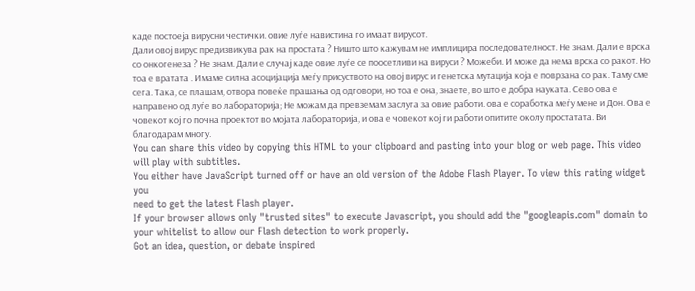каде постоеја вирусни честички. овие луѓе навистина го имаат вирусот.
Дали овој вирус предизвикува рак на простата ? Ништо што кажувам не имплицира последователност. Не знам. Дали е врска со онкогенеза ? Не знам. Дали е случај каде овие луѓе се поосетливи на вируси ? Можеби. И може да нема врска со ракот. Но тоа е вратата . Имаме силна асоцијација меѓу присуството на овој вирус и генетска мутација која е поврзана со рак. Таму сме сега. Така, се плашам, отвора повеќе прашања од одговори, но тоа е она, знаете, во што е добра науката. Сево ова е направено од луѓе во лабораторија; Не можам да превземам заслуга за овие работи. ова е соработка меѓу мене и Дон. Ова е човекот кој го почна проектот во мојата лабораторија, и ова е човекот кој ги работи опитите околу простатата. Ви благодарам многу.
You can share this video by copying this HTML to your clipboard and pasting into your blog or web page. This video will play with subtitles.
You either have JavaScript turned off or have an old version of the Adobe Flash Player. To view this rating widget you
need to get the latest Flash player.
If your browser allows only "trusted sites" to execute Javascript, you should add the "googleapis.com" domain to your whitelist to allow our Flash detection to work properly.
Got an idea, question, or debate inspired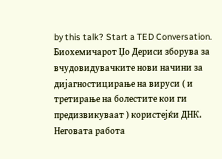by this talk? Start a TED Conversation.
Биохемичарот Џо Дериси зборува за вчудовидувачките нови начини за дијагностицирање на вируси ( и третирање на болестите кои ги предизвикуваат ) користејќи ДНК. Неговата работа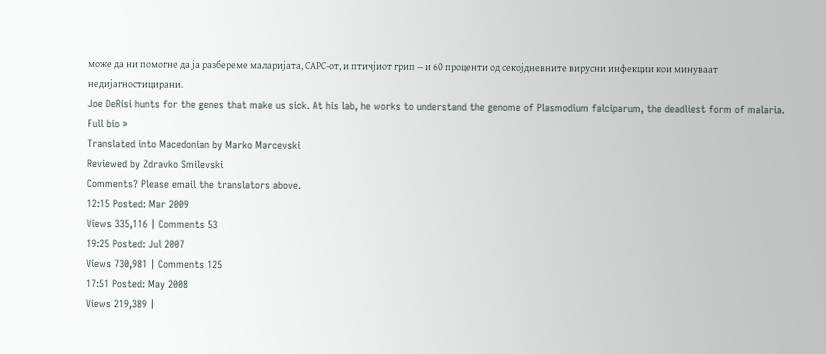може да ни помогне да ја разбереме маларијата, САРС-от, и птичјиот грип -- и 60 проценти од секојдневните вирусни инфекции кои минуваат недијагностицирани.
Joe DeRisi hunts for the genes that make us sick. At his lab, he works to understand the genome of Plasmodium falciparum, the deadliest form of malaria. Full bio »
Translated into Macedonian by Marko Marcevski
Reviewed by Zdravko Smilevski
Comments? Please email the translators above.
12:15 Posted: Mar 2009
Views 335,116 | Comments 53
19:25 Posted: Jul 2007
Views 730,981 | Comments 125
17:51 Posted: May 2008
Views 219,389 |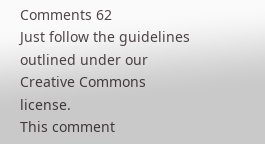Comments 62
Just follow the guidelines outlined under our Creative Commons license.
This comment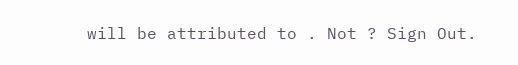will be attributed to . Not ? Sign Out.